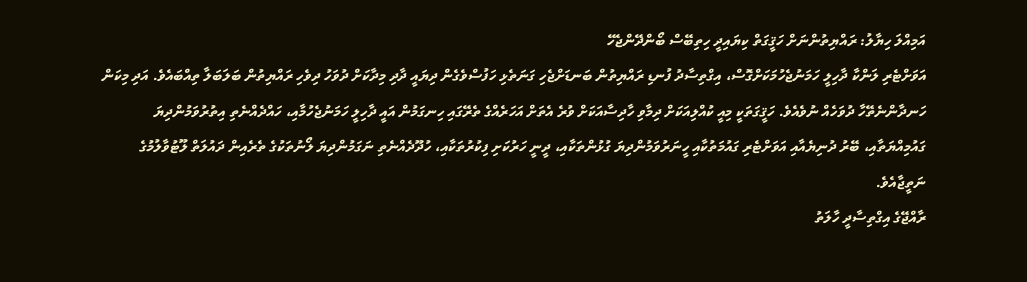އަމިއްލަ ހިޔާލު: ރައްޔިތުންނަށް ހަޤީގަތް ކިޔައިދީ ހިތިބޭސް ބޯންދޭންޖެހޭ
އަވަށްޓެރި ލަންކާ ދާހިލީ ހަމަނުޖެހުމަކަށްގޮސް، އިގްތިސާދު ފުނޑި ރައްޔިތުން ބަނޑަށްޖެހި ގަނަތެޅި ހަފުސްވެގެން ދިޔައީ ދާދި މިދާކަށް ދުވަހު ދިވެހި ރައްޔިތުން ބަލަބަލާ ތިއްބައެވެ. އަދި މިކަން ހަނދާންނެތޭހާ ދުވަހެއް ނުވެއެވެ. ހަޤީގަތަކީ މިއީ ކުއްލިއަކަށް ދިމާވި ހާދިސާއަކަށް ވުރެ އެތަށް އަހަރެއްގެ ތެރޭގައި ހިނގަމުން އައީ ދާހިލީ ހަމަނުޖެހުމާއި، ހައްދެއްނެތި އިތުރުވަމުންދިޔަ ގައުމިއްޔަތާއި، ބޭރު ދުނިޔެއާއި އަވަށްޓެރި ގައުމަތުކާއި ހީނަރުވަމުންދިޔަ ގުޅުންތަކާއި، ދީނީ ހަރުކަށި ފިކުރުތަކާއި، ހުދޫދެއްނެތި ނަގަމުންދިޔަ ލޯނުތަކުގެ ތެރެއިން ދައުލަތް ލޫޓުވާލުމުގެ ނަތީޖާއެވެ.
ރާއްޖޭގެ އިގްތިސާދީ ހާލަތު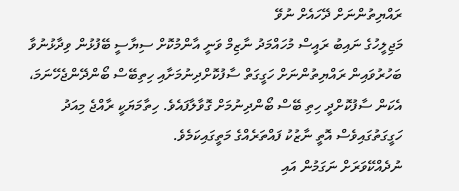ރައްޔިތުންނަށް ދޭހައެށް ނުވޭ
މަޖިލީހުގެ ނައިބު ރައީސް މުހައްމަދު ނާޒިމް ވަނީ އާންމުކޮށް ސިޔާސީ ބޭފުޅުން ވިދާޅުނުވާ ބަހުރުވައިން ރައްޔިތުންނަށް ހަގީގަތް ސާފުކޮށްދިނުމަށާއި ހިތިބޭސް ބޯންދޭންޖެހޭނަމަ، އެކަން ސާފުކޮށްދީ ހިތި ބޭސް ބޯންދިނުމަށް ގޮވާލާފައެވެ. ހިތާމަޔަކީ ރާއްޖެ މިއަދު ހަގީގަތުގައިވެސް އޮތީ ނާޒުކު ފައްތަރެއްގެ މަތީގައިކަމެވެ.
ނުދެއްކޭވަރަށް ނަގަމުން އައި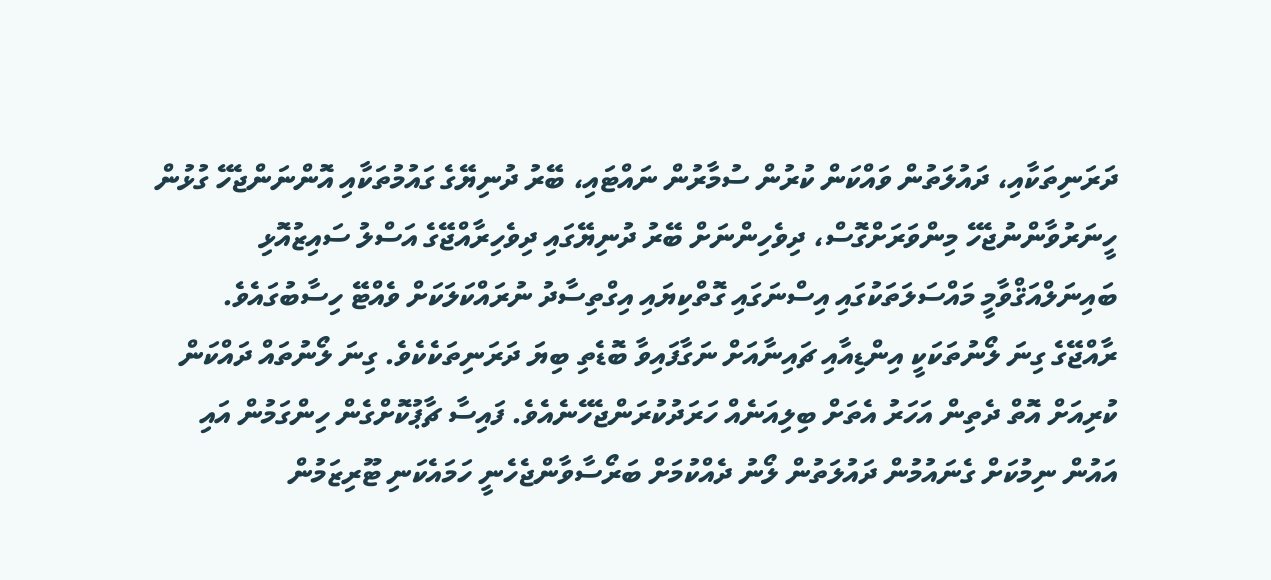ދަރަނިތަކާއި، ދައުލަތުން ވައްކަން ކުރުން ސުމާރުން ނައްޓައި، ބޭރު ދުނިޔޭގެ ގައުމުތަކާއި އޮންނަންޖެހޭ ގުޅުން ހީނަރުވާންނުޖެހޭ މިންވަރަށްގޮސް، ދިވެހިންނަށް ބޭރު ދުނިޔޭގައި ދިވެހިރާއްޖޭގެ އަސްލު ސައިޒުއޮޅި ބައިނަލްއަޤްވާމީ މައްސަލަތަކުގައި އިސްނަގައި ގޮތްކިޔައި އިގްތިސާދު ނުރައްކަލަކަށް ވެއްޓޭ ހިސާބުގައެވެ.
ރާއްޖޭގެ ގިނަ ލޯނުތަކަކީ އިންޑިއާއި ޗައިނާއަށް ނަގާފައިވާ ބޮޑެތި ބިޔަ ދަރަނިތަކެކެވެ. ގިނަ ލޯނުތައް ދައްކަން ކުރިއަށް އޮތް ދެތިން އަހަރު އެތަށް ބިލިއަނެއް ހަރަދުކުރަންޖެހޭނެއެވެ. ފައިސާ ޗާޕުކޮށްގެން ހިންގަމުން އައި އައުން ނިމުކަށް ގެނައުމުން ދައުލަތުން ލޯނު ދެއްކުމަށް ބަރޯސާވާންޖެހެނީ ހަމައެކަނި ޓޫރިޒަމުން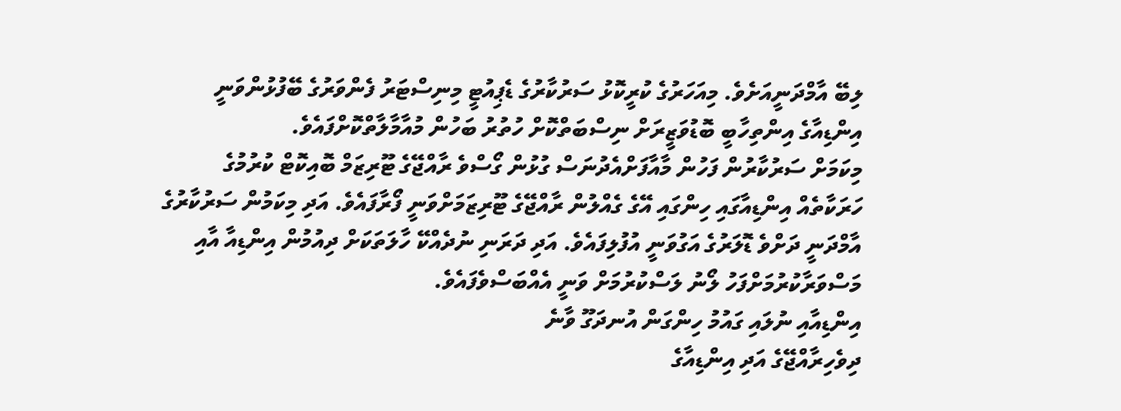ލިބޭ އާމްދަނީއަށެވެ. މިއަހަރުގެ ކުރީކޮޅު ސަރުކާރުގެ ޑެޕިއުޓީ މިނިސްޓަރު ފެންވަރުގެ ބޭފުޅުންވަނީ އިންޑިއާގެ އިންތިހާބީ ބޮޑުވަޒީރަށް ނިސްބަތްކޮށް ހުތުރު ބަހުން މުއާމާލާތްކޮށްފައެވެ.
މިކަމަށް ސަރުކާރުން ފަހުން މާއާފަށްއެދުނަސް ގުޅުން ގޯސްވެ ރާއްޖޭގެ ޓޫރިޒަމް ބޮއިކޮޓް ކުރުމުގެ ހަރަކާތެއް އިންޑިއާގައި ހިންގައި އޭގެ ގެއްލުން ރާއްޖޭގެ ޓޫރިޒަމަށްވަނީ ފޯރާފައެވެ. އަދި މިކަމުން ސަރުކާރުގެ އާމްދަނީ ދަށްވެ ޑޮލަރުގެ އަގުވަނީ އުފުލިފައެވެ. އަދި ދަރަނި ނުދެއްކޭ ހާލަތަކަށް ދިއުމުން އިންޑިއާ އާއި މަސްވަރާކުރުމަށްފަހު ލޯނު ލަސްކުރުމަށް ވަނީ އެއްބަސްވެފައެވެ.
އިންޑިއާއި ނުލައި ގައުމު ހިންގަން އުނދަގޫ ވާނެ
ދިވެހިރާއްޖޭގެ އަދި އިންޑިއާގެ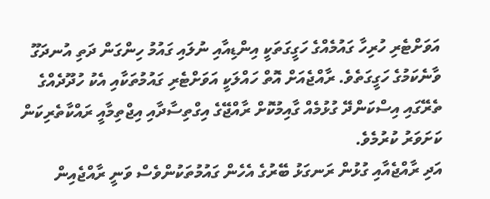އަވަށްޓެރި ހުރިހާ ގައުމެއްގެ ހަގީގަތަކީ އިންޑިއާއި ނުލައި ގައުމު ހިންގަން ދަތި އުނދަގޫ ވާނެކަމުގެ ހަގީގަތެވެ. ރާއްޖެއަށް އޮތް ހައްލަކީ އަވަށްޓެރި ގައުމުތަކާއި އެކު ހުދޫދެއްގެ ތެރޭގައި އިސްކަންދޭ ގުޅުމެއް ގާއިމުކޮށް ރާއްޖޭގެ އިގްތިސާދާއި އިޖްތިމާއީ ރައްކާތެރިކަން ކަށަވަރު ކުރުމެވެ.
އަދި ރާއްޖެއާއި ގުޅުން ރަނގަޅު ބޭރުގެ އެހެން ގައުމުތަކުންވެސް ވަނީ ރާއްޖެއިން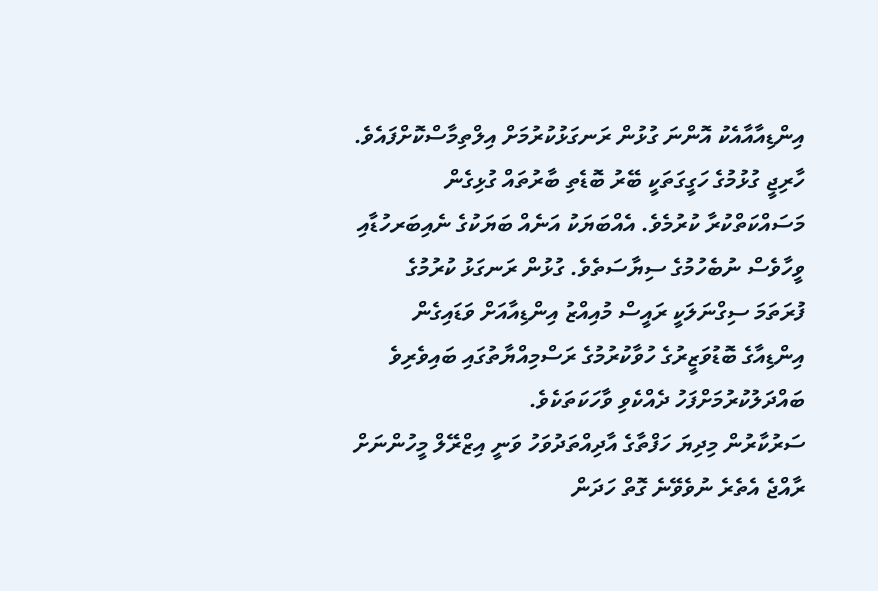އިންޑިއާއާއެކު އޮންނަ ގުޅުން ރަނގަޅުކުރުމަށް އިލްތިމާސްކޮށްފައެވެ. ހާރިޖީ ގުޅުމުގެ ހަގީގަތަކީ ބޭރު ބޮޑެތި ބާރުތައް ގުޅިގެން މަސައްކަތްކުރާ ކުރުމެވެ. އެއްބަޔަކު އަނެއް ބަޔަކުގެ ނެއިބަރހުޑާއި ވީހާވެސް ނުބެހުމުގެ ސިޔާސަތެވެ. ގުޅުން ރަނގަޅު ކުރުމުގެ ފުރަތަމަ ސިގްނަލަކީ ރައީސް މުއިއްޒު އިންޑިއާއަށް ވަޑައިގެން އިންޑިއާގެ ބޮޑުވަޒީރުގެ ހުވާކުރުމުގެ ރަސްމިއްޔާތުގައި ބައިވެރިވެ ބައްދަލުކުރުމަށްފަހު ދެއްކެވި ވާހަކަތަކެވެ.
ސަރުކާރުން މިދިޔަ ހަފްތާގެ އާދިއްތަދުވަހު ވަނީ އިޒްރޭލް މީހުންނަށް ރާއްޖެ އެތެރެ ނުވެވޭނެ ގޮތް ހަދަން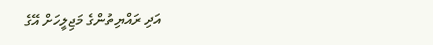އަދި ރައްޔިތުންގެ މަޖިލީހަށް އޭގެ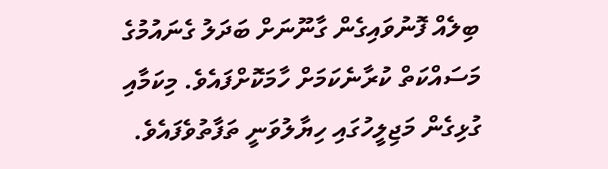ބިލެއް ފޮނުވައިގެން ގާނޫނަށް ބަދަލު ގެނައުމުގެ މަސައްކަތް ކުރާނެކަމަށް ހާމަކޮށްފައެވެ. މިކަމާއި ގުޅިގެން މަޖިލީހުގައި ހިޔާލުވަނީ ތަފާތުވެފައެވެ.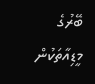ބޭރުގެ މީޑިއާތަކުން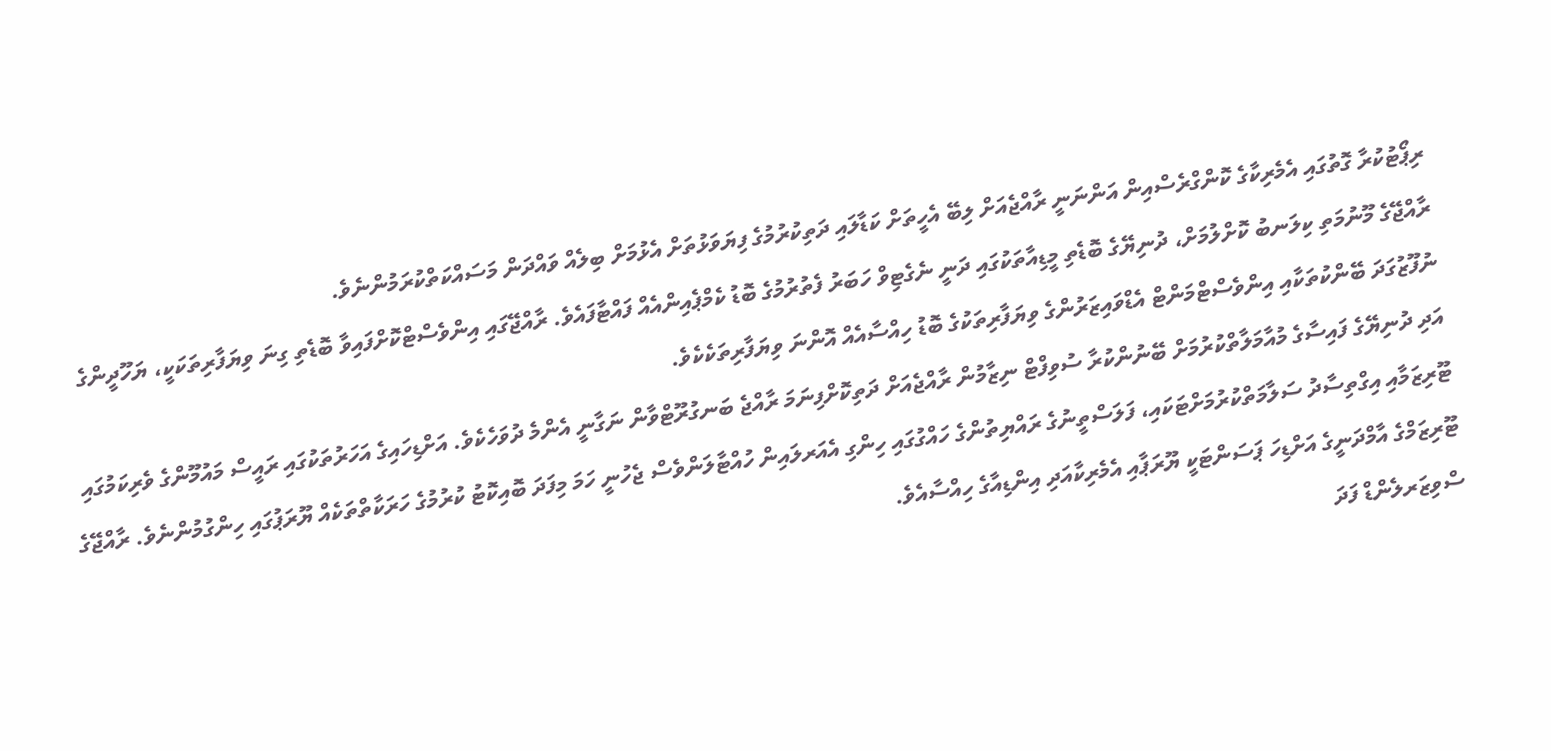ރިޕޯޓުކުރާ ގޮތުގައި އެމެރިކާގެ ކޮންގްރެސްއިން އަންނަނީ ރާއްޖެއަށް ލިބޭ އެހީތަށް ކަޑާލައި ދަތިކުރުމުގެ ފިޔަވަޅުތަށް އެޅުމަށް ބިލެއް ވައްދަން މަސައްކަތްކުރަމުންނެވެ.
ރާއްޖޭގެ މޫނުމަތި ކިލަނބު ކޮށްލުމަށް، ދުނިޔޭގެ ބޮޑެތި މީޑިއާތަކުގައި ދަނީ ނެގެޓިވް ހަބަރު ފެތުރުމުގެ ބޮޑު ކެމްޕެއިންއެއް ފައްޓާފައެވެ. ރާއްޖޭގައި އިންވެސްޓްކޮށްފައިވާ ބޮޑެތި ގިނަ ވިޔަފާރިތަކަކީ، ޔަހޫދީންގެ ނުފޫޒުގަދަ ބޭންކުތަކާއި އިންވެސްޓްމަންޓް އެޑްވައިޒަރުންގެ ވިޔަފާރިތަކުގެ ބޮޑު ހިއްސާއެއް އޮންނަ ވިޔަފާރިތަކެކެވެ.
އަދި ދުނިޔޭގެ ފައިސާގެ މުއާމަލާތްކުރުމަށް ބޭނުންކުރާ ސުވިފްޓް ނިޒާމުން ރާއްޖެއަށް ދަތިކޮށްފިނަމަ ރާއްޖެ ބަނގުރޫޓްވާން ނަގާނީ އެންމެ ދުވަހެކެވެ. އަށްޑިހައިގެ އަހަރުތަކުގައި ރައީސް މައުމޫންގެ ވެރިކަމުގައި ޓޫރިޒަމާއި އިގްތިސާދު ސަލާމަތްކުރުމަށްޓަކައި، ފަލަސްތީނުގެ ރައްޔިތުންގެ ހައްގުގައި ހިންގި އެއަރލައިން ހުއްޓާލަންވެސް ޖެހުނީ ހަމަ މިފަދަ ބޮއިކޮޓު ކުރުމުގެ ހަރަކާތްތަކެއް ޔޫރަޕުގައި ހިންގުމުންނެވެ. ރާއްޖޭގެ ޓޫރިޒަމްގެ އާމްދަނީގެ އަށްޑިހަ ޕަސަންޓަކީ ޔޫރަޕާއި އެމެރިކާއަދި އިންޑިއާގެ ހިއްސާއެވެ.
ސްވިޒަރލެންޑް ފަދަ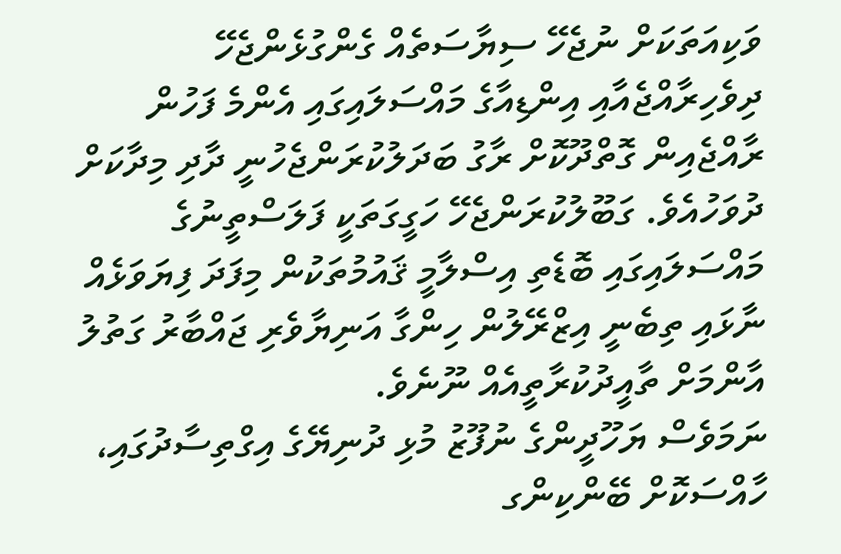ވަކިއަތަކަށް ނުޖެހޭ ސިޔާސަތެއް ގެންގުޅެންޖެހޭ
ދިވެހިރާއްޖެއާއި އިންޑިއާގެ މައްސަލައިގައި އެންމެ ފަހުން ރާއްޖެއިން ގޮތްދޫކޮށް ރާގު ބަދަލުކުރަންޖެހުނީ ދާދި މިދާކަށް ދުވަހުއެވެ. ގަބޫލުކުރަންޖެހޭ ހަގީގަތަކީ ފަލަސްތީނުގެ މައްސަލައިގައި ބޮޑެތި އިސްލާމީ ޤައުމުތަކުން މިފަދަ ފިޔަވަޅެއް ނާޅައި ތިބެނީ އިޒްރޭލުން ހިންގާ އަނިޔާވެރި ޖައްބާރު ގަތުލު އާންމަށް ތާއީދުކުރާތީއެއް ނޫނެވެ.
ނަމަވެސް ޔަހޫދީންގެ ނުފޫޒު މުޅި ދުނިޔޭގެ އިގްތިސާދުގައި، ހާއްސަކޮށް ބޭންކިންގ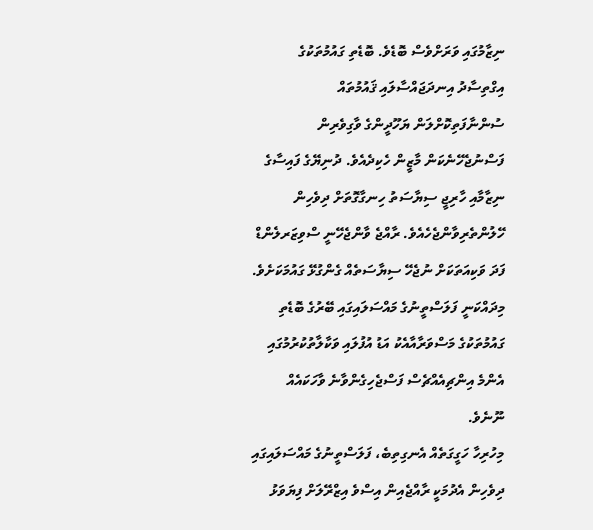ނިޒާމުގައި ވަރަށްވެސް ބޮޑެވެ. ބޮޑެތި ގައުމުތަކުގެ އިގްތިސާދު އިނދަޖައްސާލައި ޤައުމުތައް ސުންނާފަތިކޮށްލަން ޔަހޫދީންގެ ވާގިވެރިން ފަސްނުޖެހޭނެކަން މާޒީން ހެކިދެއެވެ. ދުނިޔޭގެ ފައިސާގެ ނިޒާމާއި ހާރިޖީ ސިޔާސަތު ހިނގާގޮތަށް ދިވެހިން ހޭލުންތެރިވާންޖެހެއެވެ. ރާއްޖެ ވާންޖެހޭނީ ސްވިޒަރލެންޑް ފަދަ ވަކިއަތަކަށް ނުޖެހޭ ސިޔާސަތެއް ގެންގުޅޭ ގައުމަކަށެވެ. މިދައްކަނީ ފަލަސްތީނުގެ މައްސަލައިގައި ބޭރުގެ ބޮޑެތި ގައުމުތަކުގެ މަސްވަރާއާއެކު އަޑު އުފުލައި ވަކާލާތުކުރުމުގައި އެންމެ އިންޗިއެއްޗެސް ފަސްޖެހިގެންވާނެ ވާހަކައެއް ނޫނެވެ.
މިހުރިހާ ހަގީގަތެއް އެނގިތިބެ، ފަލަސްތީނުގެ މައްސަލައިގައި ދިވެހިން އެދުމަކީ ރާއްޖެއިން އިސްވެ އިޒްރޭލަށް ފިޔަވަޅު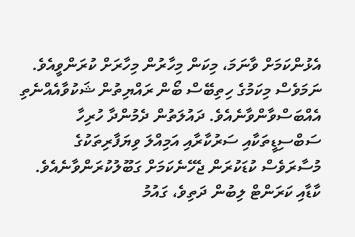އެޅުންކަމަށް ވާނަމަ، މިކަން މިހާރުން މިހާރަށް ކުރަންވީއެވެ. ނަމަވެސް މިކަމުގެ ހިތިބޭސް ބޯން ރައްޔިތުން ޝަކުވާއެއްނެތި އެއްބަސްވާންވާނެއެވެ. ދައުލަތުން ދެމުންދާ ހުރިހާ ސަބްސިޑީތަކާއި ސަރުކާރާއި އަމިއްލަ ވިޔަފާރިތަކުގެ މުސާރަވެސް ކުޑަކުރަން ޖެހޭނެކަމަށް ގަބޫލުކުރަންވާނެއެވެ.
ކާޑާއި ކަރަންޓް ލިބުން ދަތިވެ، ގައުމު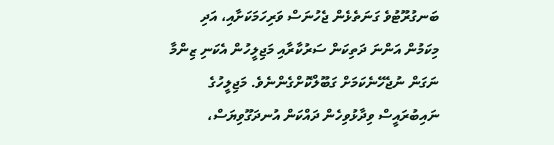ބަނގުރޫޓުވެ ގަނަތެޅެން ޖެހުނަސް ވަރިހަމަކަށާއި، އަދި މިކަމުން އަންނަ ދަތިކަން ސަރުކާރާއި މަޖިލީހުން އެކަނި ޒިންމާ ނަގަން ނުޖެހޭނެކަމަށް ގަބޫލްކޮށްގެންނެވެ. މަޖިލީހުގެ ނައިބުރައީސް ވިދާޅުވިހެން ދައްކަން އުނދަގޫވިޔަސް،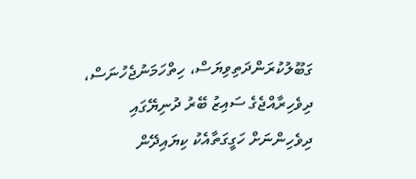ގަބޫލުކުރަންދަތިވިޔަސް، ހިތްހަމަނުޖެހުނަސް، ދިވެހިރާއްޖެގެ ސައިޒު ބޭރު ދުނިޔޭގައި ދިވެހިންނަށް ހަގީގަތާއެކު ކިޔައިދޭން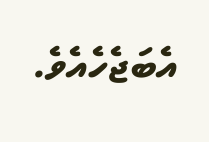އެބަޖެހެއެވެ.